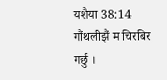यशैया 38:14
गौंथलीझैं म चिरबिर गर्छु ।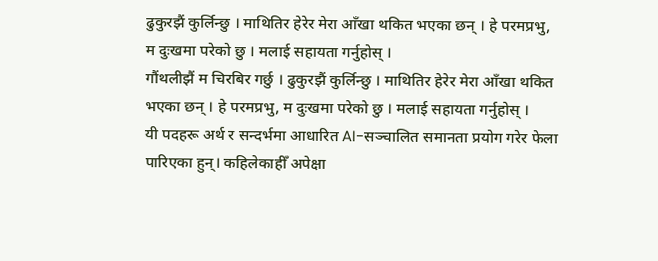ढुकुरझैं कुर्लिन्छु । माथितिर हेरेर मेरा आँखा थकित भएका छन् । हे परमप्रभु, म दुःखमा परेको छु । मलाई सहायता गर्नुहोस् ।
गौंथलीझैं म चिरबिर गर्छु । ढुकुरझैं कुर्लिन्छु । माथितिर हेरेर मेरा आँखा थकित भएका छन् । हे परमप्रभु, म दुःखमा परेको छु । मलाई सहायता गर्नुहोस् ।
यी पदहरू अर्थ र सन्दर्भमा आधारित AI-सञ्चालित समानता प्रयोग गरेर फेला पारिएका हुन्। कहिलेकाहीँ अपेक्षा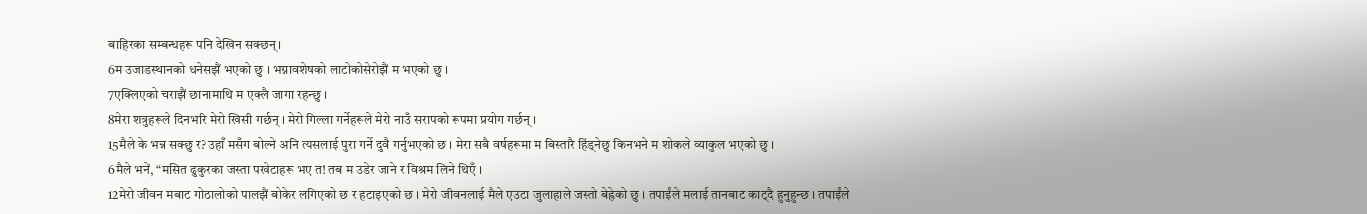बाहिरका सम्बन्धहरू पनि देखिन सक्छन्।
6म उजाडस्थानको धनेसझैं भएको छु । भग्नावशेषको लाटोकोसेरोझैं म भएको छु ।
7एक्लिएको चराझैं छानामाथि म एक्लै जागा रहन्छु ।
8मेरा शत्रुहरूले दिनभरि मेरो खिसी गर्छन् । मेरो गिल्ला गर्नेहरूले मेरो नाउँ सरापको रूपमा प्रयोग गर्छन् ।
15मैले के भन्न सक्छु र? उहाँ मसँग बोल्ने अनि त्यसलाई पुरा गर्ने दुवै गर्नुभएको छ । मेरा सबै वर्षहरूमा म बिस्तारै हिंड्नेछु किनभने म शोकले व्याकुल भएको छु ।
6मैले भनें, “मसित ढुकुरका जस्ता पखेटाहरू भए त! तब म उडेर जाने र विश्रम लिने थिएँ ।
12मेरो जीवन मबाट गोठालोको पालझैं बोकेर लगिएको छ र हटाइएको छ । मेरो जीवनलाई मैले एउटा जुलाहाले जस्तो बेह्रेको छु । तपाईंले मलाई तानबाट काट्दै हुनुहुन्छ । तपाईंले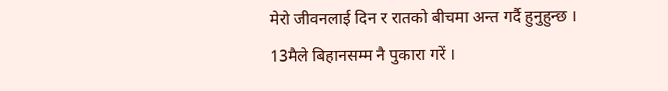मेरो जीवनलाई दिन र रातको बीचमा अन्त गर्दै हुनुहुन्छ ।
13मैले बिहानसम्म नै पुकारा गरें ।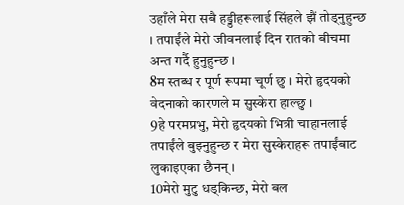उहाँले मेरा सबै हड्डीहरूलाई सिंहले झैं तोड्नुहुन्छ । तपाईंले मेरो जीवनलाई दिन रातको बीचमा अन्त गर्दै हुनुहुन्छ ।
8म स्तब्ध र पूर्ण रूपमा चूर्ण छु । मेरो हृदयको वेदनाको कारणले म सुस्केरा हाल्छु ।
9हे परमप्रभु, मेरो हृदयको भित्री चाहानलाई तपाईंले बुझ्नुहुन्छ र मेरा सुस्केराहरू तपाईंबाट लुकाइएका छैनन् ।
10मेरो मुटु धड्किन्छ, मेरो बल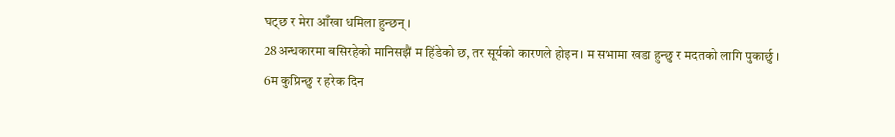घट्छ र मेरा आँखा धमिला हुन्छन् ।
28अन्धकारमा बसिरहेको मानिसझैं म हिंडेको छ, तर सूर्यको कारणले होइन । म सभामा खडा हुन्छु र मदतको लागि पुकार्छु ।
6म कुप्रिन्छु र हरेक दिन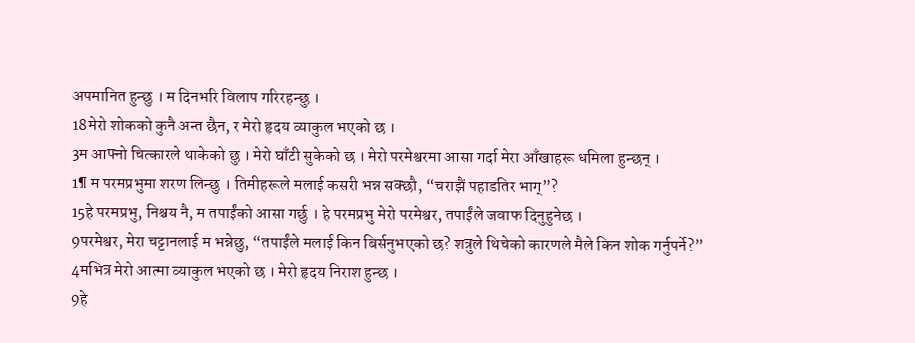अपमानित हुन्छु । म दिनभरि विलाप गरिरहन्छु ।
18मेरो शोकको कुनै अन्त छैन, र मेरो हृदय व्याकुल भएको छ ।
3म आफ्नो चित्कारले थाकेको छु । मेरो घाँटी सुकेको छ । मेरो परमेश्वरमा आसा गर्दा मेरा आँखाहरू धमिला हुन्छन् ।
1¶ म परमप्रभुमा शरण लिन्छु । तिमीहरूले मलाई कसरी भन्न सक्छौ, “चराझैं पहाडतिर भाग्”?
15हे परमप्रभु, निश्चय नै, म तपाईंको आसा गर्छु । हे परमप्रभु मेरो परमेश्वर, तपाईंले जवाफ दिनुहुनेछ ।
9परमेश्वर, मेरा चट्टानलाई म भन्नेछु, “तपाईंले मलाई किन बिर्सनुभएको छ? शत्रुले थिचेको कारणले मैले किन शोक गर्नुपर्ने?”
4मभित्र मेरो आत्मा व्याकुल भएको छ । मेरो हृदय निराश हुन्छ ।
9हे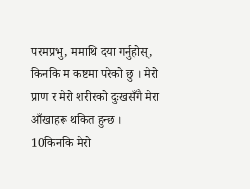परमप्रभु, ममाथि दया गर्नुहोस्, किनकि म कष्टमा परेको छु । मेरो प्राण र मेरो शरीरको दुःखसँगै मेरा आँखाहरू थकित हुन्छ ।
10किनकि मेरो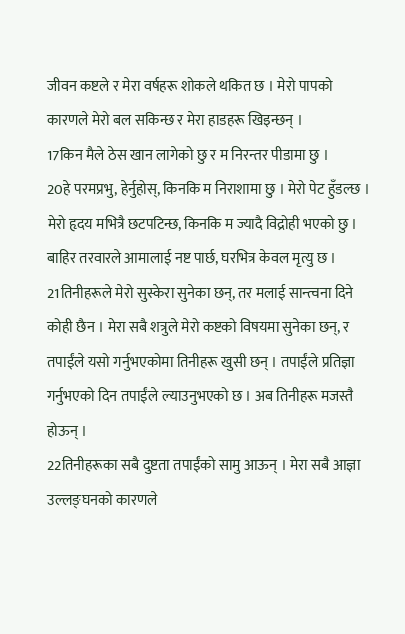जीवन कष्टले र मेरा वर्षहरू शोकले थकित छ । मेरो पापको कारणले मेरो बल सकिन्छ र मेरा हाडहरू खिइन्छन् ।
17किन मैले ठेस खान लागेको छु र म निरन्तर पीडामा छु ।
20हे परमप्रभु, हेर्नुहोस्, किनकि म निराशामा छु । मेरो पेट हुँडल्छ । मेरो हृदय मभित्रै छटपटिन्छ, किनकि म ज्यादै विद्रोही भएको छु । बाहिर तरवारले आमालाई नष्ट पार्छ, घरभित्र केवल मृत्यु छ ।
21तिनीहरूले मेरो सुस्केरा सुनेका छन्, तर मलाई सान्त्वना दिने कोही छैन । मेरा सबै शत्रुले मेरो कष्टको विषयमा सुनेका छन्, र तपाईंले यसो गर्नुभएकोमा तिनीहरू खुसी छन् । तपाईंले प्रतिज्ञा गर्नुभएको दिन तपाईंले ल्याउनुभएको छ । अब तिनीहरू मजस्तै होऊन् ।
22तिनीहरूका सबै दुष्टता तपाईंको सामु आऊन् । मेरा सबै आज्ञा उल्लङ्घनको कारणले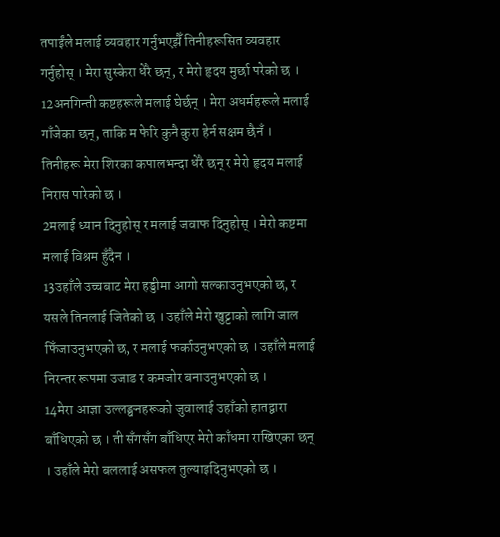तपाईंले मलाई व्यवहार गर्नुभएझैँ तिनीहरूसित व्यवहार गर्नुहोस् । मेरा सुस्केरा धेरै छन्, र मेरो हृदय मुर्छा परेको छ ।
12अनगिन्ती कष्टहरूले मलाई घेर्छन् । मेरा अधर्महरूले मलाई गाँजेका छन्, ताकि म फेरि कुनै कुरा हेर्न सक्षम छैनँ । तिनीहरू मेरा शिरका कपालभन्दा धेरै छन् र मेरो हृदय मलाई निरास पारेको छ ।
2मलाई ध्यान दिनुहोस् र मलाई जवाफ दिनुहोस् । मेरो कष्टमा मलाई विश्रम हुँदैन ।
13उहाँले उच्चबाट मेरा हड्डीमा आगो सल्काउनुभएको छ, र यसले तिनलाई जितेको छ । उहाँले मेरो खुट्टाको लागि जाल फिँजाउनुभएको छ, र मलाई फर्काउनुभएको छ । उहाँले मलाई निरन्तर रूपमा उजाड र कमजोर बनाउनुभएको छ ।
14मेरा आज्ञा उल्लङ्घनहरूको जुवालाई उहाँको हातद्वारा बाँधिएको छ । ती सँगसँग बाँधिएर मेरो काँधमा राखिएका छन् । उहाँले मेरो बललाई असफल तुल्याइदिनुभएको छ ।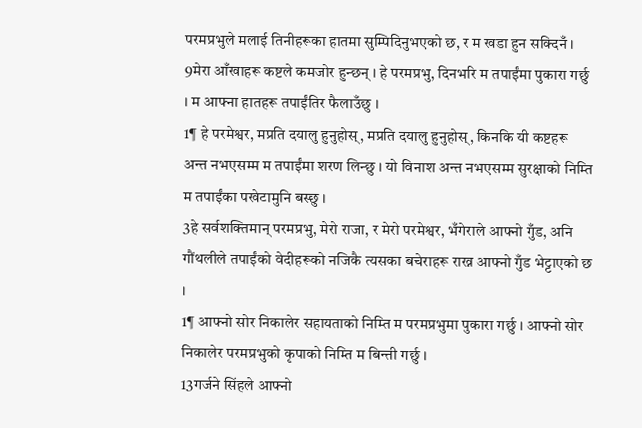परमप्रभुले मलाई तिनीहरूका हातमा सुम्पिदिनुभएको छ, र म खडा हुन सक्दिनँ ।
9मेरा आँखाहरू कष्टले कमजोर हुन्छन् । हे परमप्रभु, दिनभरि म तपाईंमा पुकारा गर्छु । म आफ्ना हातहरू तपाईंतिर फैलाउँछु ।
1¶ हे परमेश्वर, मप्रति दयालु हुनुहोस्, मप्रति दयालु हुनुहोस्, किनकि यी कष्टहरू अन्त नभएसम्म म तपाईंमा शरण लिन्छु । यो विनाश अन्त नभएसम्म सुरक्षाको निम्ति म तपाईंका पखेटामुनि बस्छु ।
3हे सर्वशक्तिमान् परमप्रभु, मेरो राजा, र मेरो परमेश्वर, भँगेराले आफ्नो गुँड, अनि गौंथलीले तपाईंको वेदीहरूको नजिकै त्यसका बचेराहरू राख्न आफ्नो गुँड भेट्टाएको छ ।
1¶ आफ्नो सोर निकालेर सहायताको निम्ति म परमप्रभुमा पुकारा गर्छु । आफ्नो सोर निकालेर परमप्रभुको कृपाको निम्ति म बिन्ती गर्छु ।
13गर्जने सिंहले आफ्नो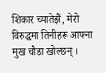शिकार च्यातेझैं, मेरो विरुद्धमा तिनीहरू आफ्ना मुख चौडा खोल्छन् ।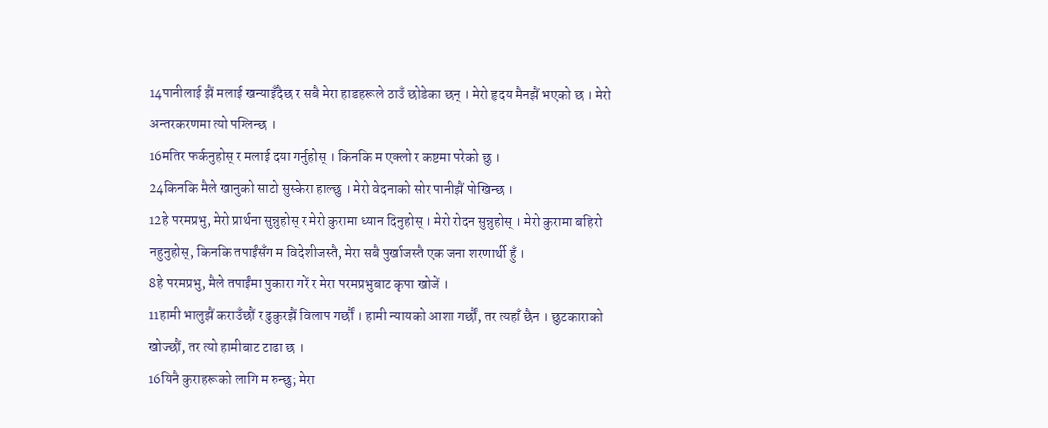14पानीलाई झैं मलाई खन्याइँदैछ र सबै मेरा हाडहरूले ठाउँ छोडेका छन् । मेरो हृदय मैनझैं भएको छ । मेरो अन्तरकरणमा त्यो पग्लिन्छ ।
16मतिर फर्कनुहोस् र मलाई दया गर्नुहोस् । किनकि म एक्लो र कष्टमा परेको छु ।
24किनकि मैले खानुको साटो सुस्केरा हाल्छु । मेरो वेदनाको सोर पानीझैं पोखिन्छ ।
12हे परमप्रभु, मेरो प्रार्थना सुन्नुहोस् र मेरो कुरामा ध्यान दिनुहोस् । मेरो रोदन सुन्नुहोस् । मेरो कुरामा बहिरो नहुनुहोस्, किनकि तपाईंसँग म विदेशीजस्तै, मेरा सबै पुर्खाजस्तै एक जना शरणार्थी हुँ ।
8हे परमप्रभु, मैले तपाईंमा पुकारा गरें र मेरा परमप्रभुबाट कृपा खोजें ।
11हामी भालुझैं कराउँछौं र ढुकुरझैं विलाप गर्छौं । हामी न्यायको आशा गर्छौं, तर त्यहाँ छैन । छुटकाराको खोज्छौं, तर त्यो हामीबाट टाढा छ ।
16यिनै कुराहरूको लागि म रुन्छु; मेरा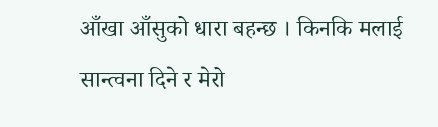आँखा आँसुको धारा बहन्छ । किनकि मलाई सान्त्वना दिने र मेरो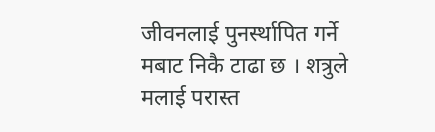जीवनलाई पुनर्स्थापित गर्ने मबाट निकै टाढा छ । शत्रुले मलाई परास्त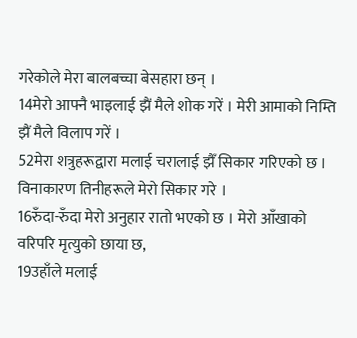गरेकोले मेरा बालबच्चा बेसहारा छन् ।
14मेरो आफ्नै भाइलाई झैं मैले शोक गरें । मेरी आमाको निम्ति झैं मैले विलाप गरें ।
52मेरा शत्रुहरूद्वारा मलाई चरालाई झैँ सिकार गरिएको छ । विनाकारण तिनीहरूले मेरो सिकार गरे ।
16रुँदा-रुँदा मेरो अनुहार रातो भएको छ । मेरो आँखाको वरिपरि मृत्युको छाया छ,
19उहाँले मलाई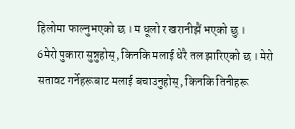हिलोमा फाल्नुभएको छ । म धूलो र खरानीझैं भएको छु ।
6मेरो पुकारा सुन्नुहोस्, किनकि मलाई धेरै तल झारिएको छ । मेरो सतावट गर्नेहरूबाट मलाई बचाउनुहोस्, किनकि तिनीहरू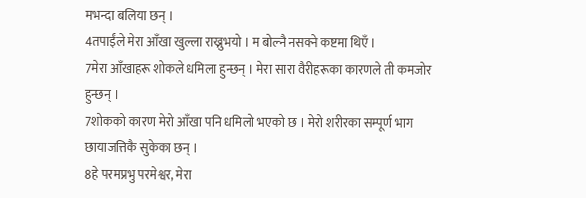मभन्दा बलिया छन् ।
4तपाईंले मेरा आँखा खुल्ला राख्नुभयो । म बोल्नै नसक्ने कष्टमा थिएँ ।
7मेरा आँखाहरू शोकले धमिला हुन्छन् । मेरा सारा वैरीहरूका कारणले ती कमजोर हुन्छन् ।
7शोकको कारण मेरो आँखा पनि धमिलो भएको छ । मेरो शरीरका सम्पूर्ण भाग छायाजत्तिकै सुकेका छन् ।
8हे परमप्रभु परमेश्वर, मेरा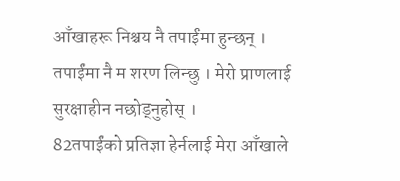आँखाहरू निश्चय नै तपाईंमा हुन्छन् । तपाईंमा नै म शरण लिन्छु । मेरो प्राणलाई सुरक्षाहीन नछोड्नुहोस् ।
82तपाईंको प्रतिज्ञा हेर्नलाई मेरा आँखाले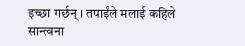इच्छा गर्छन् । तपाईंले मलाई कहिले सान्त्वना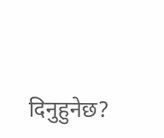दिनुहुनेछ?